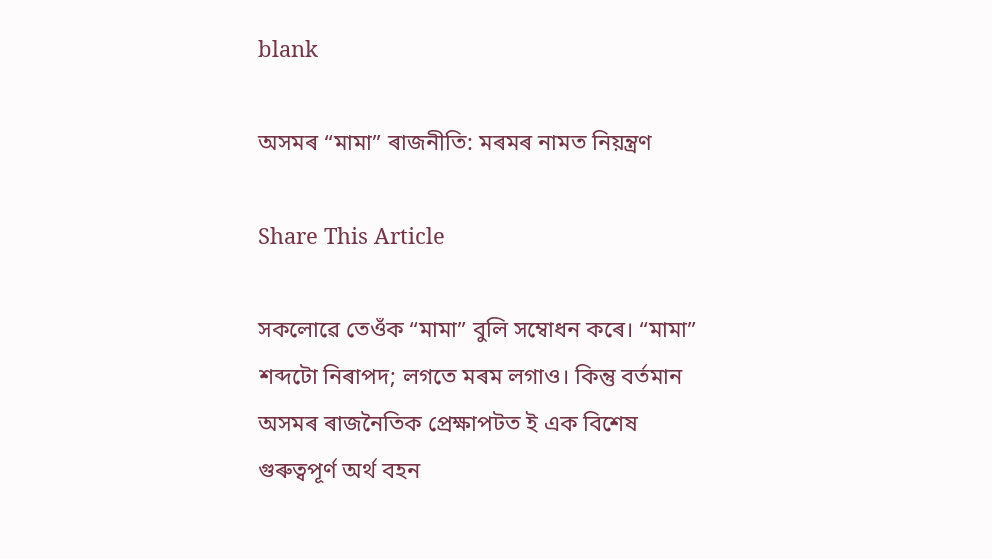blank

অসমৰ “মামা” ৰাজনীতি: মৰমৰ নামত নিয়ন্ত্ৰণ

Share This Article

সকলোৱে তেওঁক “মামা” বুলি সম্বোধন কৰে। “মামা” শব্দটো নিৰাপদ; লগতে মৰম লগাও। কিন্তু বৰ্তমান অসমৰ ৰাজনৈতিক প্ৰেক্ষাপটত ই এক বিশেষ গুৰুত্বপূৰ্ণ অৰ্থ বহন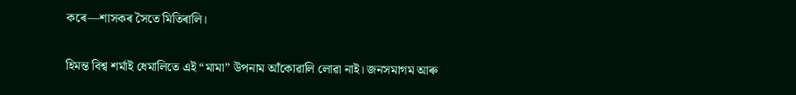কৰে—শাসকৰ সৈতে মিতিৰালি।

হিমন্ত বিশ্ব শৰ্মাই ধেমালিতে এই “মামা” উপনাম আঁকোৱালি লোৱা নাই। জনসমাগম আৰু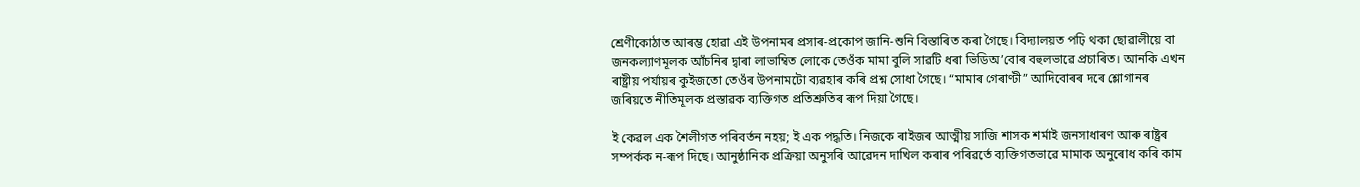শ্ৰেণীকোঠাত আৰম্ভ হোৱা এই উপনামৰ প্ৰসাৰ-প্ৰকোপ জানি-শুনি বিস্তাৰিত কৰা গৈছে। বিদ্যালয়ত পঢ়ি থকা ছোৱালীয়ে বা জনকল্যাণমূলক আঁচনিৰ দ্বাৰা লাভাম্বিত লোকে তেওঁক মামা বুলি সাৱটি ধৰা ভিডিঅ’বোৰ বহুলভাৱে প্ৰচাৰিত। আনকি এখন ৰাষ্ট্ৰীয় পৰ্যায়ৰ কুইজতো তেওঁৰ উপনামটো ব্যৱহাৰ কৰি প্ৰশ্ন সোধা গৈছে। “মামাৰ গেৰাণ্টী” আদিবোৰৰ দৰে শ্লোগানৰ জৰিয়তে নীতিমূলক প্ৰস্তাৱক ব্যক্তিগত প্ৰতিশ্ৰুতিৰ ৰূপ দিয়া গৈছে।

ই কেৱল এক শৈলীগত পৰিবৰ্তন নহয়; ই এক পদ্ধতি। নিজকে ৰাইজৰ আত্মীয় সাজি শাসক শৰ্মাই জনসাধাৰণ আৰু ৰাষ্ট্ৰৰ সম্পৰ্কক ন-ৰূপ দিছে। আনুষ্ঠানিক প্ৰক্ৰিয়া অনুসৰি আৱেদন দাখিল কৰাৰ পৰিৱৰ্তে ব্যক্তিগতভাৱে মামাক অনুৰোধ কৰি কাম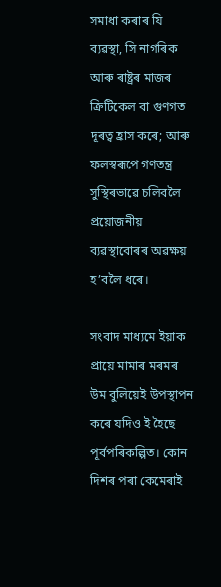সমাধা কৰাৰ যি ব্যৱস্থা, সি নাগৰিক আৰু ৰাষ্ট্ৰৰ মাজৰ ক্ৰিটিকেল বা গুণগত দূৰত্ব হ্ৰাস কৰে; আৰু ফলস্বৰূপে গণতন্ত্ৰ সুস্থিৰভাৱে চলিবলৈ প্ৰয়োজনীয় ব্যৱস্থাবোৰৰ অৱক্ষয় হ’বলৈ ধৰে।

সংবাদ মাধ্যমে ইয়াক প্ৰায়ে মামাৰ মৰমৰ উম বুলিয়েই উপস্থাপন কৰে যদিও ই হৈছে পূৰ্বপৰিকল্পিত। কোন দিশৰ পৰা কেমেৰাই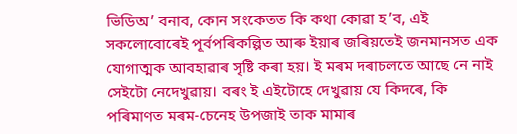ভিডিঅ’ বনাব, কোন সংকেতত কি কথা কোৱা হ’ব, এই সকলোবোৰেই পূৰ্বপৰিকল্পিত আৰু ইয়াৰ জৰিয়তেই জনমানসত এক যোগাত্মক আবহাৱাৰ সৃষ্টি কৰা হয়। ই মৰম দৰাচলতে আছে নে নাই সেইটো নেদেখুৱায়। বৰং ই এইটোহে দেখুৱায় যে কিদৰে, কি পৰিমাণত মৰম-চেনেহ উপজাই তাক মামাৰ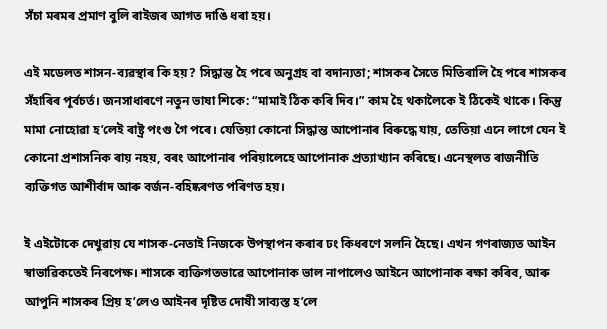সঁচা মৰমৰ প্ৰমাণ বুলি ৰাইজৰ আগত দাঙি ধৰা হয়।

এই মডেলত শাসন-ব্যৱস্থাৰ কি হয়? সিদ্ধান্ত হৈ পৰে অনুগ্ৰহ বা বদান্যতা; শাসকৰ সৈতে মিতিৰালি হৈ পৰে শাসকৰ সঁহাৰিৰ পূৰ্বচৰ্ত। জনসাধাৰণে নতুন ভাষা শিকে: “মামাই ঠিক কৰি দিব।” কাম হৈ থকালৈকে ই ঠিকেই থাকে। কিন্তু মামা নোহোৱা হ’লেই ৰাষ্ট্ৰ পংগু গৈ পৰে। যেতিয়া কোনো সিদ্ধান্ত আপোনাৰ বিৰুদ্ধে যায়, তেতিয়া এনে লাগে যেন ই কোনো প্ৰশাসনিক ৰায় নহয়, বৰং আপোনাৰ পৰিয়ালেহে আপোনাক প্ৰত্যাখ্যান কৰিছে। এনেস্থলত ৰাজনীতি ব্যক্তিগত আশীৰ্বাদ আৰু বৰ্জন-বহিষ্কৰণত পৰিণত হয়।

ই এইটোকে দেখুৱায় যে শাসক-নেতাই নিজকে উপস্থাপন কৰাৰ ঢং কিধৰণে সলনি হৈছে। এখন গণৰাজ্যত আইন স্বাভাৱিকতেই নিৰপেক্ষ। শাসকে ব্যক্তিগতভাৱে আপোনাক ভাল নাপালেও আইনে আপোনাক ৰক্ষা কৰিব, আৰু আপুনি শাসকৰ প্ৰিয় হ’লেও আইনৰ দৃষ্টিত দোষী সাব্যস্ত হ’লে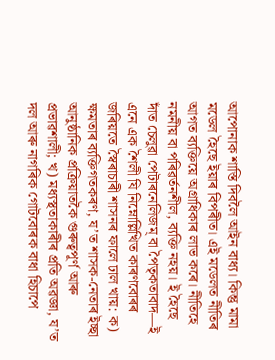আপোনাক শাস্তি দিবলৈ আইন বাধ্য। কিন্তু মামা মডেল হৈছে ইয়াৰ বিপৰীত। এই মডেলত নীতিৰ আগত ব্যক্তিয়ে অগ্ৰাধিকাৰ লাভ কৰে। নীতিহে নমনীয় বা পৰিৱৰ্তনশীল, ব্যক্তি নহয়। ই হৈছে দাঁত চেলুৱা পেটাৰনেলিজম্ বা পৈতৃকতাবাদ—ই এনে এক শৈলী যি নিম্নোল্লিখিত কাৰণবোৰৰ জৰিয়তে স্বৈৰাচাৰী শাসনৰ ফালে ঢাল খায়: ক) ক্ষমতাৰ ব্যক্তিগতকৰণ, য’ত শাসক-নেতাৰ ইচ্ছা আনুষ্ঠানিক প্ৰক্ৰিয়াতকৈ গুৰুত্বপূৰ্ণ আৰু প্ৰভাৱশালী; খ) মধ্যস্থতাকাৰীৰ প্ৰতি অৱজ্ঞা, য’ত দল আৰু নাগৰিক গোটবোৰক বাধা হিচাপে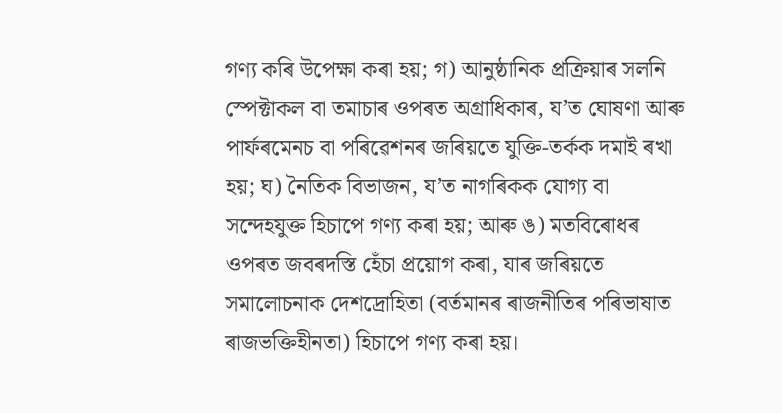গণ্য কৰি উপেক্ষা কৰা হয়; গ) আনুষ্ঠানিক প্ৰক্ৰিয়াৰ সলনি স্পেক্টাকল বা তমাচাৰ ওপৰত অগ্ৰাধিকাৰ, য’ত ঘোষণা আৰু পাৰ্ফৰমেনচ বা পৰিৱেশনৰ জৰিয়তে যুক্তি-তৰ্কক দমাই ৰখা হয়; ঘ) নৈতিক বিভাজন, য’ত নাগৰিকক যোগ্য বা সন্দেহযুক্ত হিচাপে গণ্য কৰা হয়; আৰু ঙ) মতবিৰোধৰ ওপৰত জবৰদস্তি হেঁচা প্ৰয়োগ কৰা, যাৰ জৰিয়তে সমালোচনাক দেশদ্ৰোহিতা (বৰ্তমানৰ ৰাজনীতিৰ পৰিভাষাত ৰাজভক্তিহীনতা) হিচাপে গণ্য কৰা হয়।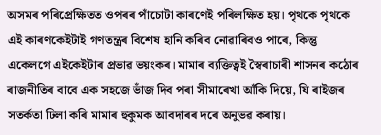অসমৰ পৰিপ্ৰেক্ষিতত ওপৰৰ পাঁচোটা কাৰণেই পৰিলক্ষিত হয়। পৃথকে পৃথকে এই কাৰণকেইটাই গণতন্ত্ৰৰ বিশেষ হানি কৰিব নোৱাৰিবও পাৰে, কিন্তু একেলগে এইকেইটাৰ প্ৰভাৱ ভয়ংকৰ। মামাৰ ব্যক্তিত্বই স্বৈৰাচাৰী শাসনৰ কঠোৰ ৰাজনীতিৰ বাবে এক সহজে ভাঁজ দিব পৰা সীমাৰেখা আঁকি দিয়ে, যি ৰাইজৰ সতৰ্কতা ঢিলা কৰি মামাৰ হুকুমক আবদাৰৰ দৰে অনুভৱ কৰায়।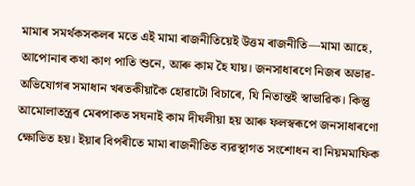মামাৰ সমৰ্থকসকলৰ মতে এই মামা ৰাজনীতিয়েই উত্তম ৰাজনীতি—মামা আহে, আপোনাৰ কথা কাণ পাতি শুনে, আৰু কাম হৈ যায়। জনসাধাৰণে নিজৰ অভাৱ-অভিযোগৰ সমাধান খৰতকীয়াকৈ হোৱাটো বিচাৰে, যি নিতান্তই স্বাভাৱিক। কিন্তু আমোলাতন্ত্ৰৰ মেৰপাকত সঘনাই কাম দীঘলীয়া হয় আৰু ফলস্বৰূপে জনসাধাৰণো ক্ষোভিত হয়। ইয়াৰ বিপৰীতে মামা ৰাজনীতিত ব্যৱস্থাগত সংশোধন বা নিয়মমাফিক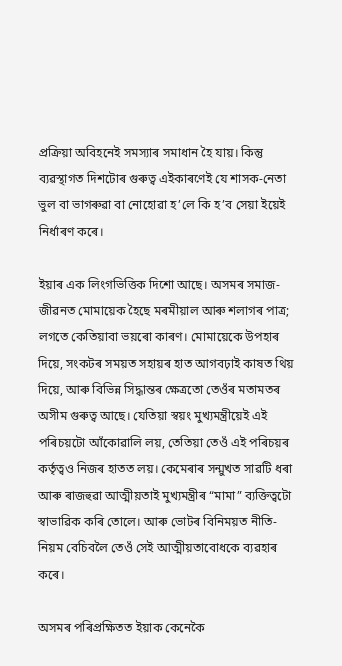প্ৰক্ৰিয়া অবিহনেই সমস্যাৰ সমাধান হৈ যায়। কিন্তু ব্যৱস্থাগত দিশটোৰ গুৰুত্ব এইকাৰণেই যে শাসক-নেতা ভুল বা ভাগৰুৱা বা নোহোৱা হ’লে কি হ’ব সেয়া ইয়েই নিৰ্ধাৰণ কৰে।

ইয়াৰ এক লিংগভিত্তিক দিশো আছে। অসমৰ সমাজ-জীৱনত মোমায়েক হৈছে মৰমীয়াল আৰু শলাগৰ পাত্ৰ; লগতে কেতিয়াবা ভয়ৰো কাৰণ। মোমায়েকে উপহাৰ দিয়ে, সংকটৰ সময়ত সহায়ৰ হাত আগবঢ়াই কাষত থিয় দিয়ে, আৰু বিভিন্ন সিদ্ধান্তৰ ক্ষেত্ৰতো তেওঁৰ মতামতৰ অসীম গুৰুত্ব আছে। যেতিয়া স্বয়ং মুখ্যমন্ত্ৰীয়েই এই পৰিচয়টো আঁকোৱালি লয়, তেতিয়া তেওঁ এই পৰিচয়ৰ কৰ্তৃত্বও নিজৰ হাতত লয়। কেমেৰাৰ সন্মুখত সাৱটি ধৰা আৰু ৰাজহুৱা আত্মীয়তাই মুখ্যমন্ত্ৰীৰ “মামা” ব্যক্তিত্বটো স্বাভাৱিক কৰি তোলে। আৰু ভোটৰ বিনিময়ত নীতি-নিয়ম বেচিবলৈ তেওঁ সেই আত্মীয়তাবোধকে ব্যৱহাৰ কৰে।

অসমৰ পৰিপ্ৰক্ষিতত ইয়াক কেনেকৈ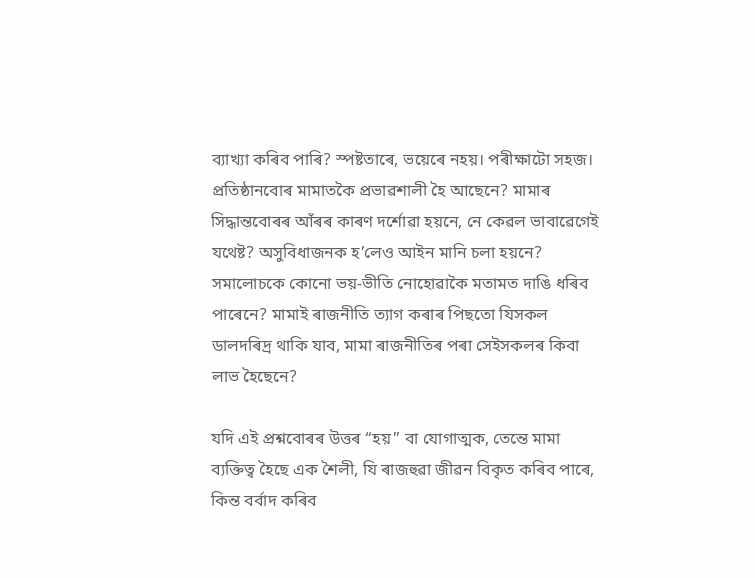ব্যাখ্যা কৰিব পাৰি? স্পষ্টতাৰে, ভয়েৰে নহয়। পৰীক্ষাটো সহজ। প্ৰতিষ্ঠানবোৰ মামাতকৈ প্ৰভাৱশালী হৈ আছেনে? মামাৰ সিদ্ধান্তবোৰৰ আঁৰৰ কাৰণ দৰ্শোৱা হয়নে, নে কেৱল ভাবাৱেগেই যথেষ্ট? অসুবিধাজনক হ’লেও আইন মানি চলা হয়নে? সমালোচকে কোনো ভয়-ভীতি নোহোৱাকৈ মতামত দাঙি ধৰিব পাৰেনে? মামাই ৰাজনীতি ত্যাগ কৰাৰ পিছতো যিসকল ডালদৰিদ্ৰ থাকি যাব, মামা ৰাজনীতিৰ পৰা সেইসকলৰ কিবা লাভ হৈছেনে?

যদি এই প্ৰশ্নবোৰৰ উত্তৰ “হয়” বা যোগাত্মক, তেন্তে মামা ব্যক্তিত্ব হৈছে এক শৈলী, যি ৰাজহুৱা জীৱন বিকৃত কৰিব পাৰে, কিন্ত বৰ্বাদ কৰিব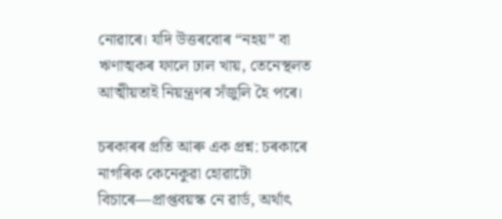নোৱাৰে। যদি উত্তৰবোৰ “নহয়” বা ঋণাত্মকৰ ফালে ঢাল খায়, তেনেস্থলত আত্মীয়তাই নিয়ন্ত্ৰণৰ সঁজুলি হৈ পৰে।

চৰকাৰৰ প্ৰতি আৰু এক প্ৰশ্ন: চৰকাৰে নাগৰিক কেনেকুৱা হোৱাটো বিচাৰে—প্ৰাপ্তবয়স্ক নে ৱাৰ্ড, অৰ্থাৎ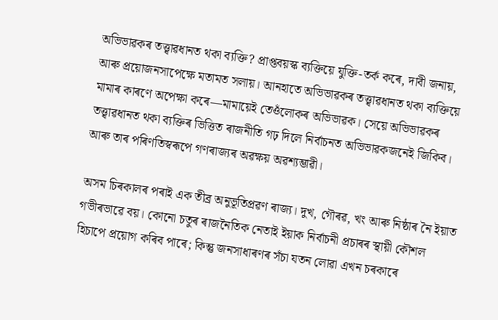অভিভাৱকৰ তত্ত্বাৱধানত থকা ব্যক্তি? প্ৰাপ্তবয়স্ক ব্যক্তিয়ে যুক্তি-তৰ্ক কৰে, দাবী জনায়, আৰু প্ৰয়োজনসাপেক্ষে মতামত সলায়। আনহাতে অভিভাৱকৰ তত্ত্বাৱধানত থকা ব্যক্তিয়ে মামাৰ কাৰণে অপেক্ষা কৰে—মামায়েই তেওঁলোকৰ অভিভাৱক। সেয়ে অভিভাৱকৰ তত্ত্বাৱধানত থকা ব্যক্তিৰ ভিত্তিত ৰাজনীতি গঢ় দিলে নিৰ্বাচনত অভিভাৱকজনেই জিকিব। আৰু তাৰ পৰিণতিস্বৰূপে গণৰাজ্যৰ অৱক্ষয় অৱশ্যম্ভাৱী।

অসম চিৰকালৰ পৰাই এক তীব্ৰ অনুভূতিপ্ৰৱণ ৰাজ্য। দুখ, গৌৰৱ, খং আৰু নিষ্ঠাৰ নৈ ইয়াত গভীৰভাৱে বয়। কোনো চতুৰ ৰাজনৈতিক নেতাই ইয়াক নিৰ্বাচনী প্ৰচাৰৰ স্থায়ী কৌশল হিচাপে প্ৰয়োগ কৰিব পাৰে; কিন্তু জনসাধাৰণৰ সঁচা যতন লোৱা এখন চৰকাৰে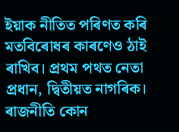ইয়াক নীতিত পৰিণত কৰি মতবিৰোধৰ কাৰণেও ঠাই ৰাখিব। প্ৰথম পথত নেতা প্ৰধান, দ্বিতীয়ত নাগৰিক। ৰাজনীতি কোন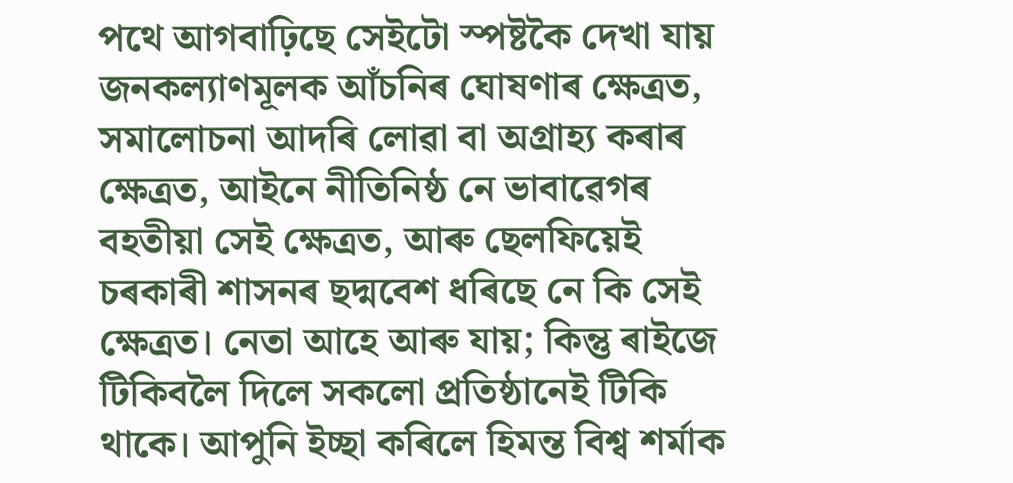পথে আগবাঢ়িছে সেইটো স্পষ্টকৈ দেখা যায় জনকল্যাণমূলক আঁচনিৰ ঘোষণাৰ ক্ষেত্ৰত, সমালোচনা আদৰি লোৱা বা অগ্ৰাহ্য কৰাৰ ক্ষেত্ৰত, আইনে নীতিনিষ্ঠ নে ভাবাৱেগৰ বহতীয়া সেই ক্ষেত্ৰত, আৰু ছেলফিয়েই চৰকাৰী শাসনৰ ছদ্মবেশ ধৰিছে নে কি সেই ক্ষেত্ৰত। নেতা আহে আৰু যায়; কিন্তু ৰাইজে টিকিবলৈ দিলে সকলো প্ৰতিষ্ঠানেই টিকি থাকে। আপুনি ইচ্ছা কৰিলে হিমন্ত বিশ্ব শৰ্মাক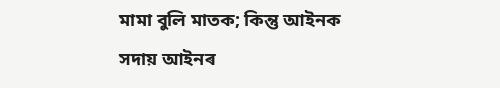মামা বুলি মাতক; কিন্তু আইনক সদায় আইনৰ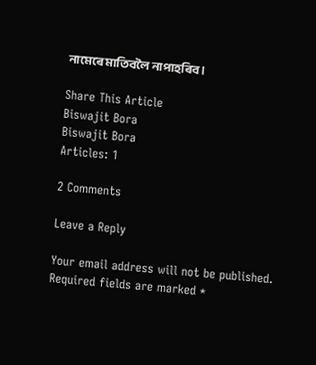নামেৰে মাতিবলৈ নাপাহৰিব।

Share This Article
Biswajit Bora
Biswajit Bora
Articles: 1

2 Comments

Leave a Reply

Your email address will not be published. Required fields are marked *